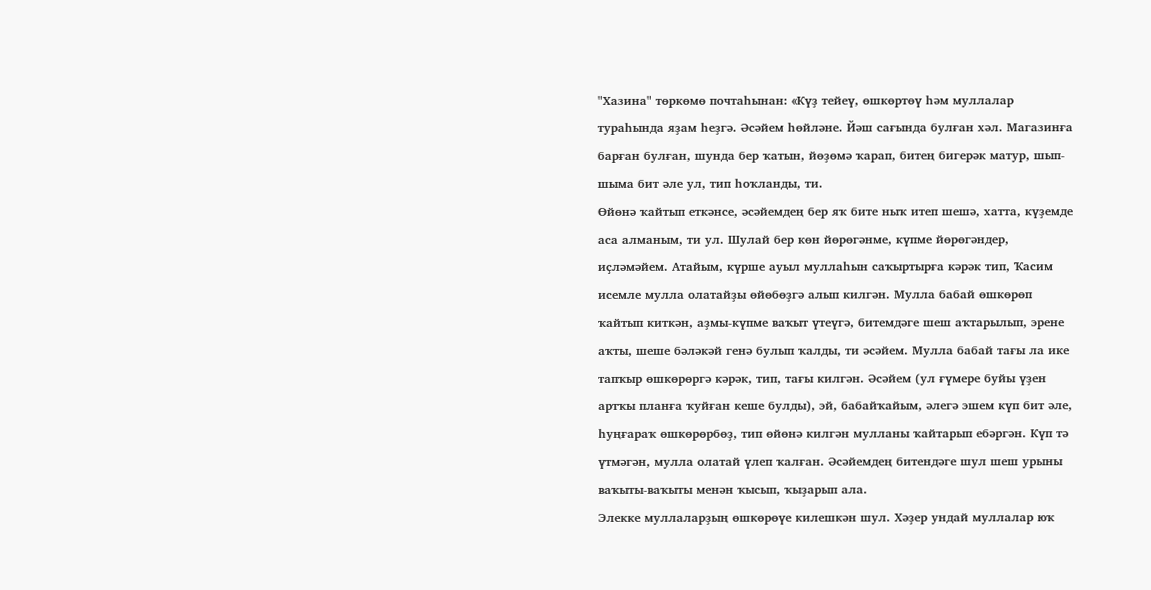"Хазина" төркөмө почтаһынан: «Күҙ тейеү, өшкөртөү һәм муллалар тураһында яҙам һеҙгә. Әсәйем һөйләне. Йәш сағында булған хәл. Магазинға барған булған, шунда бер ҡатын, йөҙөмә ҡарап, битең бигерәк матур, шып-шыма бит әле ул, тип һоҡланды, ти.
Өйөнә ҡайтып еткәнсе, әсәйемдең бер яҡ бите ныҡ итеп шешә, хатта, күҙемде аса алманым, ти ул. Шулай бер көн йөрөгәнме, күпме йөрөгәндер, иҫләмәйем. Атайым, күрше ауыл муллаһын саҡыртырға кәрәк тип, Ҡасим исемле мулла олатайҙы өйөбөҙгә алып килгән. Мулла бабай өшкөрөп ҡайтып киткән, аҙмы-күпме ваҡыт үтеүгә, битемдәге шеш аҡтарылып, эрене аҡты, шеше бәләкәй генә булып ҡалды, ти әсәйем. Мулла бабай тағы ла ике тапҡыр өшкөрөргә кәрәк, тип, тағы килгән. Әсәйем (ул ғүмере буйы үҙен артҡы планға ҡуйған кеше булды), эй, бабайҡайым, әлегә эшем күп бит әле, һуңғараҡ өшкөрөрбөҙ, тип өйөнә килгән мулланы ҡайтарып ебәргән. Күп тә үтмәгән, мулла олатай үлеп ҡалған. Әсәйемдең битендәге шул шеш урыны ваҡыты-ваҡыты менән ҡысып, ҡыҙарып ала.
Элекке муллаларҙың өшкөрөүе килешкән шул. Хәҙер ундай муллалар юҡ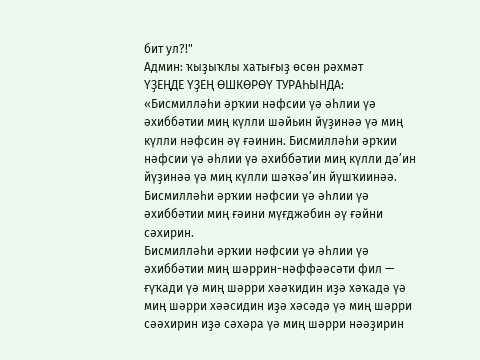бит ул?!"
Админ: ҡыҙыҡлы хатығыҙ өсөн рәхмәт
ҮҘЕҢДЕ ҮҘЕҢ ӨШКӨРӨҮ ТУРАҺЫНДА:
«Бисмилләһи әрҡии нәфсии үә әһлии үә әхиббәтии миң күлли шәйьин йүҙинәә үә миң күлли нәфсин әү ғәинин. Бисмилләһи әрҡии нәфсии үә әһлии үә әхиббәтии миң күлли дә’ин йүҙинәә үә миң күлли шәҡәә’ин йүшҡиинәә.
Бисмилләһи әрҡии нәфсии үә әһлии үә әхиббәтии миң ғәини мүғджәбин әү ғәйни сәхирин.
Бисмилләһи әрҡии нәфсии үә әһлии үә әхиббәтии миң шәррин-нәффәәсәти фил — ғүҡади үә миң шәрри хәәҡидин иҙә хәҡадә үә миң шәрри хәәсидин иҙә хәсәдә үә миң шәрри сәәхирин иҙә сәхәра үә миң шәрри нәәҙирин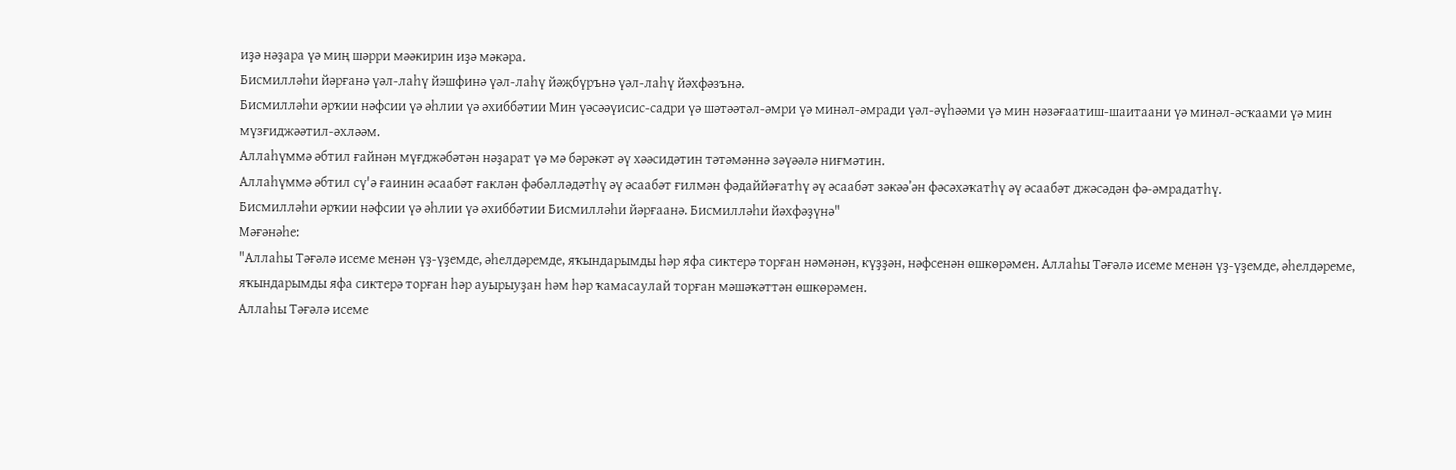иҙә нәҙара үә миң шәрри мәәкирин иҙә мәкәра.
Бисмилләһи йәрғанә үәл-лаһү йэшфинә үәл-лаһү йәҗбүрънә үәл-лаһү йәхфәзънә.
Бисмилләһи әрҡии нәфсии үә әһлии үә әхиббәтии Мин үәсәәүисис-садри үә шәтәәтәл-әмри үә минәл-әмради үәл-әүһәәми үә мин нәзәғаатиш-шаитаани үә минәл-әсҡаами үә мин мүзғиджәәтил-әхләәм.
Аллаһүммә әбтил ғайнән мүғджәбәтән нәҙарат үә мә бәрәкәт әү хәәсидәтин тәтәмәннә зәүәәлә ниғмәтин.
Аллаһүммә әбтил сү'ә ғаинин әсаабәт ғаклән фәбәлләдәтһү әү әсаабәт ғилмән фәдаййәғатһү әү әсаабәт зәкәә’ән фәсәхәҡатһү әү әсаабәт джәсәдән фә-әмрадатһү.
Бисмилләһи әрҡии нәфсии үә әһлии үә әхиббәтии Бисмилләһи йәрғаанә. Бисмилләһи йәхфәҙүнә"
Мәғәнәһе:
"Аллаһы Тәғәлә исеме менән үҙ-үҙемде, әһелдәремде, яҡындарымды һәр яфа сиктерә торған нәмәнән, күҙҙән, нәфсенән өшкөрәмен. Аллаһы Тәғәлә исеме менән үҙ-үҙемде, әһелдәреме, яҡындарымды яфа сиктерә торған һәр ауырыуҙан һәм һәр ҡамасаулай торған мәшәҡәттән өшкөрәмен.
Аллаһы Тәғәлә исеме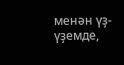менән үҙ-үҙемде,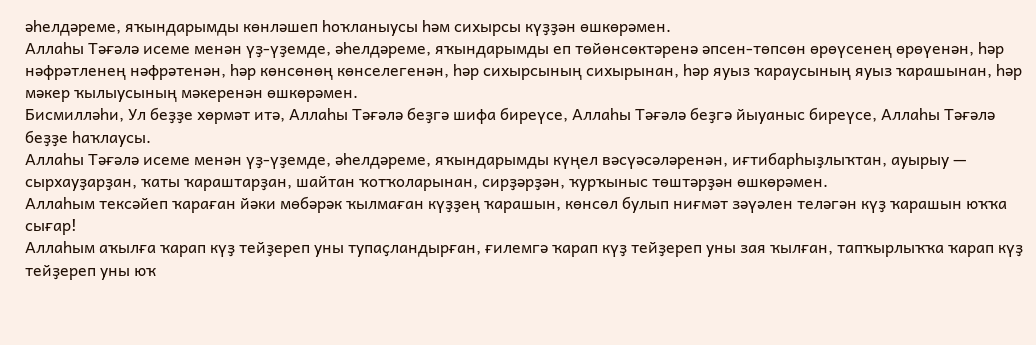әһелдәреме, яҡындарымды көнләшеп һоҡланыусы һәм сихырсы күҙҙән өшкөрәмен.
Аллаһы Тәғәлә исеме менән үҙ-үҙемде, әһелдәреме, яҡындарымды еп төйөнсөктәренә әпсен-төпсөн өрөүсенең өрөүенән, һәр нәфрәтленең нәфрәтенән, һәр көнсөнөң көнселегенән, һәр сихырсының сихырынан, һәр яуыз ҡараусының яуыз ҡарашынан, һәр мәкер ҡылыусының мәкеренән өшкөрәмен.
Бисмилләһи, Ул беҙҙе хөрмәт итә, Аллаһы Тәғәлә беҙгә шифа биреүсе, Аллаһы Тәғәлә беҙгә йыуаныс биреүсе, Аллаһы Тәғәлә беҙҙе һаҡлаусы.
Аллаһы Тәғәлә исеме менән үҙ-үҙемде, әһелдәреме, яҡындарымды күңел вәсүәсәләренән, иғтибарһыҙлыҡтан, ауырыу — сырхауҙарҙан, ҡаты ҡараштарҙан, шайтан ҡотҡоларынан, сирҙәрҙән, ҡурҡыныс төштәрҙән өшкөрәмен.
Аллаһым тексәйеп ҡараған йәки мөбәрәк ҡылмаған күҙҙең ҡарашын, көнсөл булып ниғмәт зәүәлен теләгән күҙ ҡарашын юҡҡа сығар!
Аллаһым аҡылға ҡарап күҙ тейҙереп уны тупаҫландырған, ғилемгә ҡарап күҙ тейҙереп уны зая ҡылған, тапҡырлыҡҡа ҡарап күҙ тейҙереп уны юҡ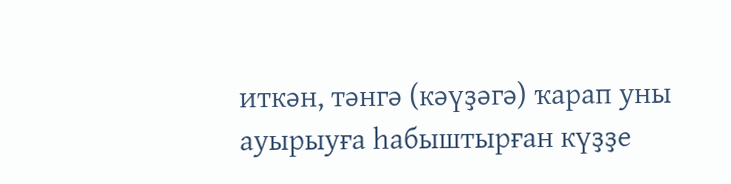иткән, тәнгә (кәүҙәгә) ҡарап уны ауырыуға һабыштырған күҙҙе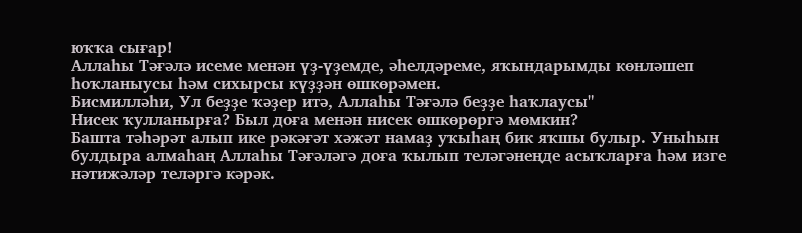юҡҡа сығар!
Аллаһы Тәғәлә исеме менән үҙ-үҙемде, әһелдәреме, яҡындарымды көнләшеп һоҡланыусы һәм сихырсы күҙҙән өшкөрәмен.
Бисмилләһи, Ул беҙҙе ҡәҙер итә, Аллаһы Тәғәлә беҙҙе һаҡлаусы"
Нисек ҡулланырға? Был доға менән нисек өшкөрөргә мөмкин?
Башта тәһәрәт алып ике рәкәғәт хәжәт намаҙ уҡыһаң бик яҡшы булыр. Уныһын булдыра алмаһаң Аллаһы Тәғәләгә доға ҡылып теләгәнеңде асыҡларға һәм изге нәтижәләр теләргә кәрәк.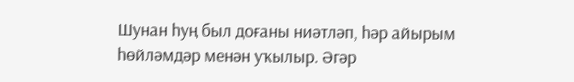Шунан һуң был доғаны ниәтләп, һәр айырым һөйләмдәр менән уҡылыр. Әгәр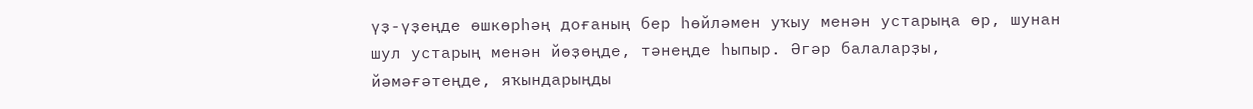үҙ-үҙеңде өшкөрһәң доғаның бер һөйләмен уҡыу менән устарыңа өр, шунан шул устарың менән йөҙөңде, тәнеңде һыпыр. Әгәр балаларҙы, йәмәғәтеңде, яҡындарыңды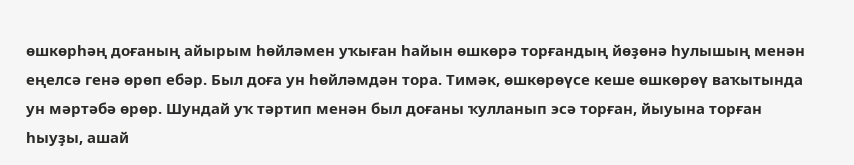өшкөрһәң доғаның айырым һөйләмен уҡыған һайын өшкөрә торғандың йөҙөнә һулышың менән еңелсә генә өрөп ебәр. Был доға ун һөйләмдән тора. Тимәк, өшкөрөүсе кеше өшкөрөү ваҡытында ун мәртәбә өрөр. Шундай уҡ тәртип менән был доғаны ҡулланып эсә торған, йыуына торған һыуҙы, ашай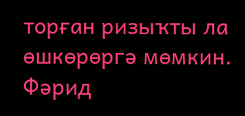торған ризыҡты ла өшкөрөргә мөмкин.
Фәрид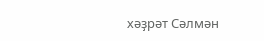хәҙрәт Сәлмән